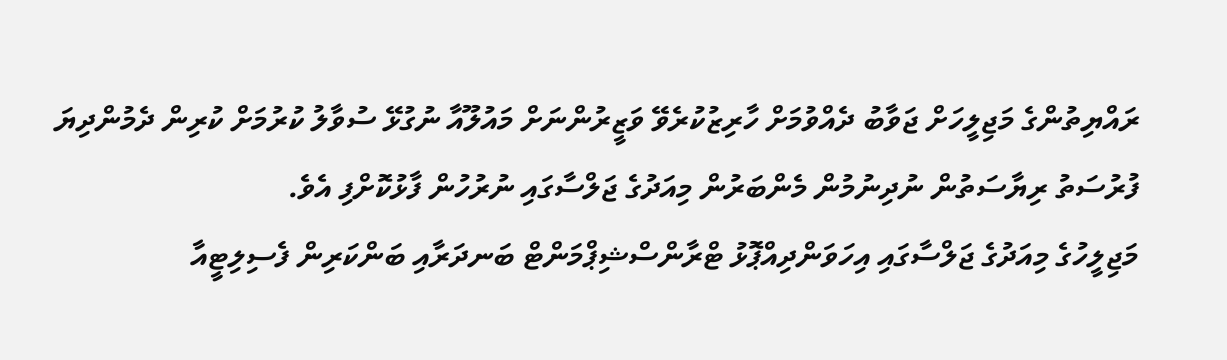ރައްޔިތުންގެ މަޖިލީހަށް ޖަވާބު ދެއްވުމަށް ހާރިޒުކުރެވޭ ވަޒީރުންނަށް މައުލޫއާ ނުގުޅޭ ސުވާލު ކުރުމަށް ކުރިން ދެމުންދިޔަ ފުރުސަތު ރިޔާސަތުން ނުދިނުމުން މެންބަރުން މިއަދުގެ ޖަލްސާގައި ނުރުހުން ފާޅުކޮށްފި އެވެ.
މަޖިލީހުގެ މިއަދުގެ ޖަލްސާގައި އިހަވަންދިއްޕޮޅު ޓްރާންސްޝިޕްމަންޓް ބަނދަރާއި ބަންކަރިން ފެސިލިޓީއާ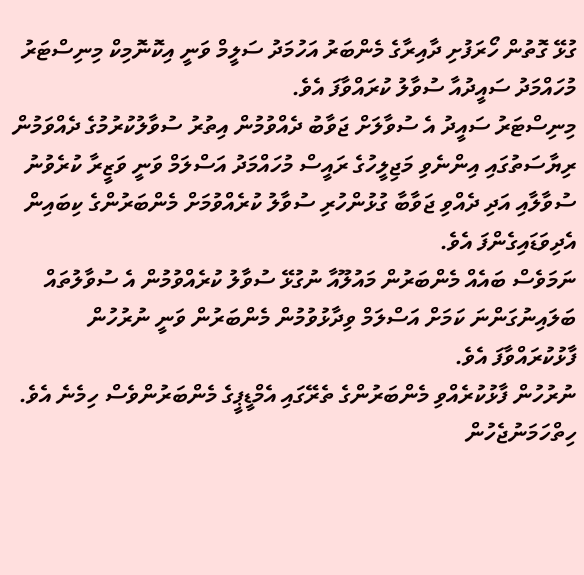ގުޅޭ ގޮތުން ހޯރަފުށި ދާއިރާގެ މެންބަރު އަހުމަދު ސަލީމް ވަނީ އިކޮނޮމިކް މިނިސްޓަރު މުހައްމަދު ސައީދުއާ ސުވާލު ކުރައްވާފަ އެވެ.
މިނިސްޓަރު ސައީދު އެ ސުވާލަށް ޖަވާބު ދެއްވުމުން އިތުރު ސުވާލުކުރުމުގެ ދެއްވަމުން ރިޔާސަތުގައި އިންނެވި މަޖިލީހުގެ ރައީސް މުހައްމަދު އަސްލަމް ވަނީ ވަޒީރާ ކުރެވުނު ސުވާލާއި އަދި ދެއްވި ޖަވާބާ ގުޅުންހުރި ސުވާލު ކުރެއްވުމަށް މެންބަރުންގެ ކިބައިން އެދިވަޑައިގެންފަ އެވެ.
ނަމަވެސް ބައެއް މެންބަރުން މައުލޫއާ ނުގުޅޭ ސުވާލު ކުރެއްވުމުން އެ ސުވާލުތައް ބަލައިނުގަންނަ ކަމަށް އަސްލަމް ވިދާޅުވުމުން މެންބަރުން ވަނީ ނުރުހުން ފާޅުކުރައްވާފަ އެވެ.
ނުރުހުން ފާޅުކުރެއްވި މެންބަރުންގެ ތެރޭގައި އެމްޑީޕީގެ މެންބަރުންވެސް ހިމެނެ އެވެ.
ހިތްހަމަނުޖެހުން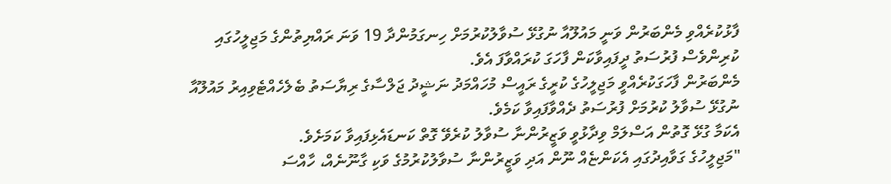ފާޅުކުރެއްވި މެންބަރުން ވަނީ މައުލޫއާ ނުގުޅޭ ސުވާލުކުރުމަށް ހިނގަމުންދާ 19 ވަނަ ރައްޔިތުންގެ މަޖިލީހުގައި ކުރިންވެސް ފުރުސަތު ދީފައިވާކަން ފާހަގަ ކުރައްވާފަ އެވެ.
މެންބަރުން ފާހަގަކުރެއްވީ މަޖިލީހުގެ ކުރީގެ ރައީސް މުހައްމަދު ނަޝީދު ޖަލްސާގެ ރިޔާސަތު ބެލެހެއްޓެވިއިރު މައުލޫއާ ނުގުޅޭ ސުވާލު ކުރުމަށް ފުރުސަތު ދެއްވާފައިވާ ކަމެވެ.
އެކަމާ ގުޅޭ ގޮތުން އަސްލަމް ވިދާޅުވީ ވަޒީރުންނާ ސުވާލު ކުރެވޭ ގޮތް ކަނޑައެޅިފައިވާ ކަމަށެވެ.
"މަޖިލީހުގެ ގަވާއިދުގައި އެކަންޏެއް ނޫން އަދި ވަޒީރުންނާ ސުވާލުކުރުމުގެ ވަކި ގާނޫނެއް، ހާއްސަ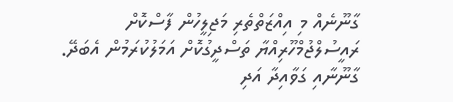ގާނޫނެއް މި އިއްޒަތްތެރި މަޖިލީހުން ފާސްކޮށް ރައީސުލްޖުމްހޫރިއްޔާ ތަސްދީގުކޮށް އަމަލުކުރަމުން އެބަދޭ. ގާނޫނާއި ގަވާއިދާ އަދި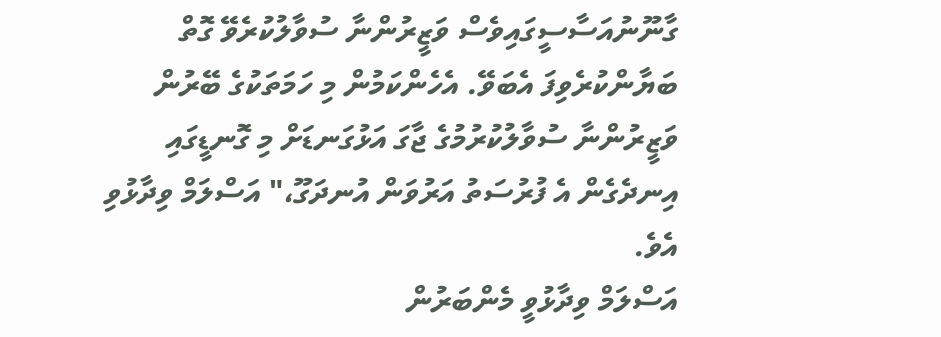ގާނޫނުއަސާސީގައިވެސް ވަޒީރުންނާ ސުވާލުކުރެވޭ ގޮތް ބަޔާންކުރެވިފަ އެބަވޭ. އެހެންކަމުން މި ހަމަތަކުގެ ބޭރުން ވަޒީރުންނާ ސުވާލުކުރުމުގެ ޖާގަ އަޅުގަނޑަށް މި ގޮނޑީގައި އިނދެގެން އެ ފުރުސަތު އަރުވަން އުނދަގޫ،" އަސްލަމް ވިދާޅުވި އެވެ.
އަސްލަމް ވިދާޅުވީ މެންބަރުން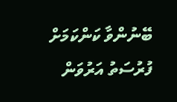ބޭނުންވާ ކަންކަމަށް ފުރުސަތު އަރުވަން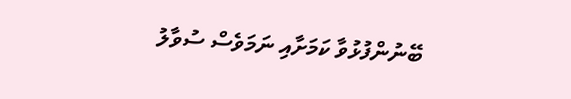ބޭނުންފުޅުވާ ކަމަށާއި ނަމަވެސް ސުވާލު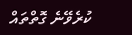ކުރެވޭނެ ގޮތްތައް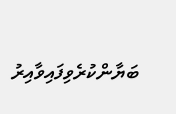ބަޔާންކުރެވިފައިވާއިރު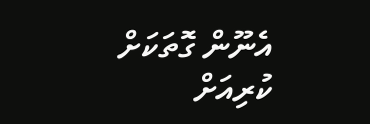އެނޫން ގޮތަކަށް ކުރިއަށް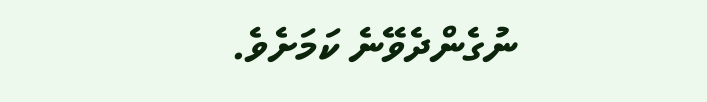ނުގެންދެވޭނެ ކަމަށެވެ.